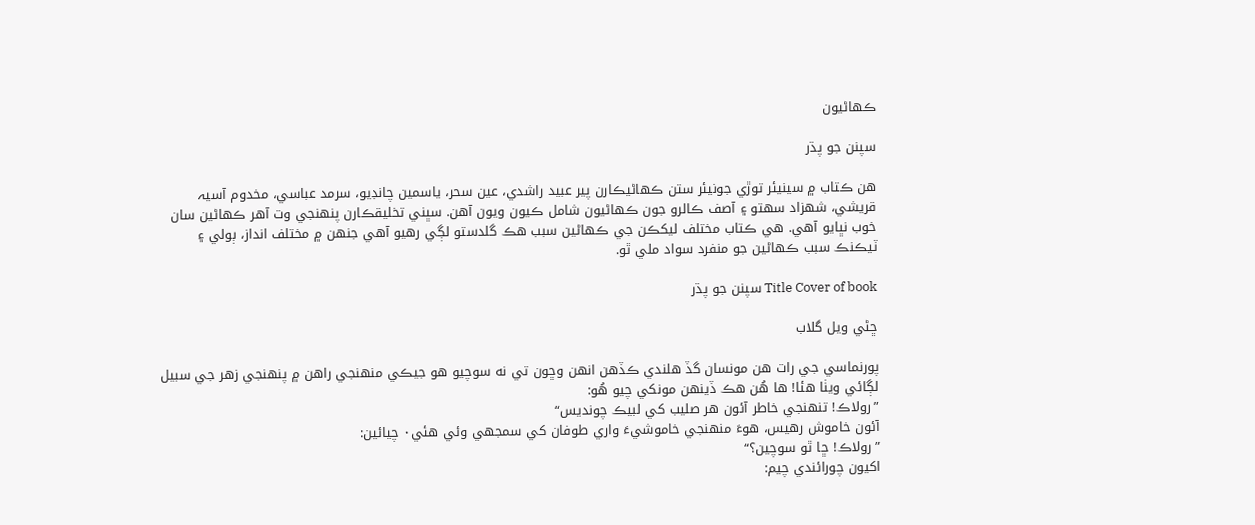ڪھاڻيون

سپنن جو پڌر

هن ڪتاب ۾ سينيئر توڙي جونيئر ستن ڪھاڻيڪارن پير عبيد راشدي، عين سحر، ياسمين چانڊيو، سرمد عباسي، مخدوم آسيہ قريشي، شھزاد سھتو ۽ آصف ڪالرو جون ڪھاڻيون شامل ڪيون ويون آھن. سڀني تخليقڪارن پنھنجي وت آهر ڪھاڻين سان خوب نڀايو آهي. ھي ڪتاب مختلف ليکڪن جي ڪھاڻين سبب ھڪ گلدستو لڳي رھيو آھي جنھن ۾ مختلف انداز، ٻولي ۽ ٽيڪنڪ سبب ڪھاڻين جو منفرد سواد ملي ٿو.

Title Cover of book سپنن جو پڌر

ڇڻي ويل گلاب

پورنماسي جي رات ھن مونسان گڏ ھلندي ڪڏھن انھن وڇون تي نه سوچيو هو جيڪي منھنجي راھن ۾ پنھنجي زھر جي سبيل لڳائي ويٺا ھئا! ھا ھُن ھڪ ڏينھن مونکي چيو ھُو:
”رولاڪ! تنھنجي خاطر آئون ھر صليب کي لبيڪ چونديس“
آئون خاموش رھيس، ھوءَ منھنجي خاموشيءَ واري طوفان کي سمجھي وئي ھئي٠ چيائين:
”رولاڪ! ڇا ٿو سوچين؟“
اکيون چورائندي چيم: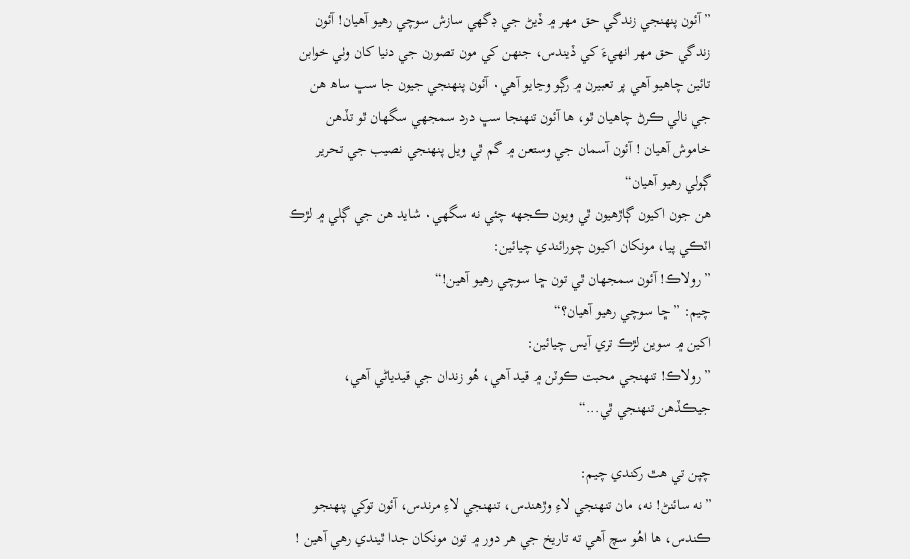”آئون پنھنجي زندگي حق مھر ۾ ڏيڻ جي ڊگھي سازش سوچي رھيو آھيان! آئون زندگي حق مھر انهيءَ کي ڏيندس، جنھن کي مون تصورن جي دنيا کان وٺي خوابن تائين چاھيو آھي پر تعبيرن ۾ رڳو وڃايو آھي٠ آئون پنھنجي جيون جا سڀ ساھ ھن جي نالي ڪرڻ چاھيان ٿو، ھا آئون تنھنجا سڀ درد سمجھي سگھان ٿو تڏھن خاموش آھيان ! آئون آسمان جي وستعن ۾ گم ٿي ويل پنھنجي نصيب جي تحرير ڳولي رھيو آھيان“
ھن جون اکيون ڳاڙھيون ٿي ويون ڪجهه چئي نه سگھي٠ شايد ھن جي ڳلي ۾ لڙڪ اٽڪي پيا، مونکان اکيون چورائندي چيائين:
”رولاڪ! آئون سمجھان ٿي تون ڇا سوچي رھيو آھين!“
چيم: ”ڇا سوچي رھيو آھيان؟“
اکين ۾ سوين لڙڪ تري آيس چيائين:
”رولاڪ! تنھنجي محبت ڪوٽن ۾ قيد آھي، ھُو زندان جي قيدياڻي آھي، جيڪڏھن تنھنجي ٿي...“

چپن تي ھٿ رکندي چيم:
”نه سائنڻ! نه، مان تنھنجي لاءِ وڙھندس، تنھنجي لاءِ مرندس، آئون توکي پنھنجو ڪندس، ھا اھُو سچ آھي ته تاريخ جي ھر دور ۾ تون مونکان جدا ٿيندي رھي آھين !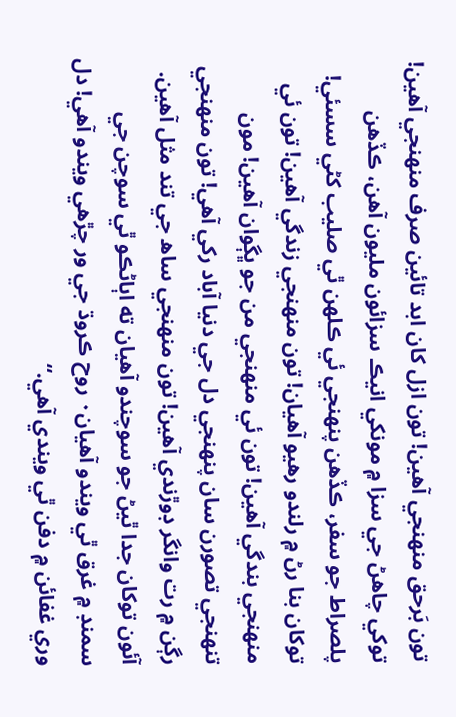تون بَرحق منھنجي آھين! تون ازل کان ابد تائين صرف منھنجي آھين! توکي چاھڻ جي سزا ۾ مونکي انيڪ سزائون مليون آھن، ڪڏھن پلصراط جو سفر، ڪڏھن پنھنجي ئي ڪلھن ٿي صليب کڻي سسئي! توکان بنا رڻ ۾ رلندو رھيو آھيان! تون منھنجي زندگي آھين! تون ئي منھنجي بندگي آھين! تون ئي منھنجي من جو ڀڳوان آھين! مون تنھنجي تصورن سان پنھنجي دل جي دنيا آباد رکي آھي! تون منھنجي رڳن ۾ رت وانگر ڊوڙندي آھين! تون منھنجي ساھ جي تند مثل آھين. آئون توکان جدا ٿيڻ جو سوچندو آھيان ته اٻاڻڪو ٿي سوچن جي سمنڊ ۾ غرق ٿي ويندو آھيان٠ روح ڪروڌ جي ور چڙھي ويندو آھي! دل وري غفائن ۾ دفن ٿي ويندي آھي.“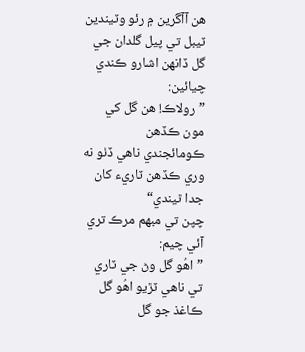ھن آآڱرين ۾ رئو وٽيندين ٽيبل تي پيل گلدان جي گل ڏانھن اشارو ڪندي چيائين:
”رولاڪ! ھن گل کي مون ڪڏھن ڪومائجندي ناھي ڏٺو نه وري ڪڏھن ٽاريء کان جدا ٿيندي“
چپن تي مبھم مرڪ تري آئي چيم:
”اھُو گل وڻ جي ٽاري تي ناھي ٽڙيو اھُو گل ڪاغذ جو گل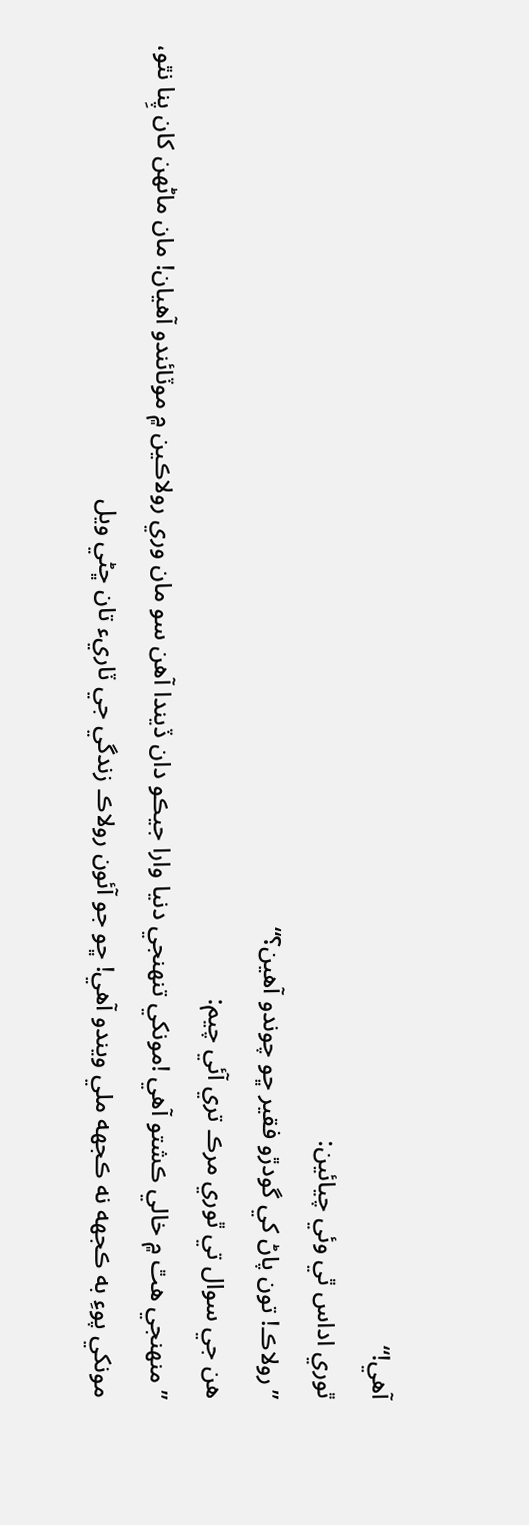آھي!“
ٿوري اداس ٿي وئي چيائين:
”رولاڪ! تون پاڻ کي گودڙو فقير ڇو چوندو آھين؟“
ھن جي سوال تي ٿوري مرڪ تري آئي چيم:
” منھنجي ھٿ ۾ خالي ڪشتو آھي !مونکي تنھنجي دنيا وارا جيڪو دان ڏيندا آھن سو مان وري رولاڪين ۾ موٽائندو آھيان! مان ماڻھن کان پِنا نٿو،
مونکي پوءِ به ڪجهه نه ڪجهه ملي ويندو آھي! ڇو جو آئون رولاڪ زندگي جي ٽاريء تان ڇڻي ويل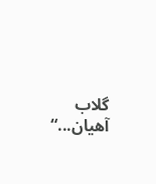گلاب آھيان...“